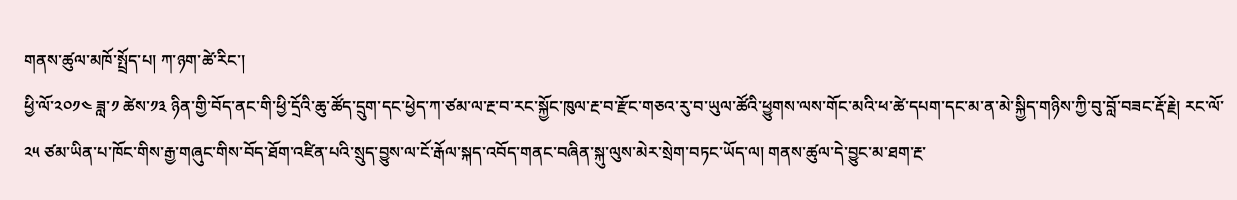གནས་ཚུལ་མཁོ་སྤྲོད་པ། ཀ་ཉག་ཚེ་རིང་།
ཕྱི་ལོ་༢༠༡༤ ཟླ་༡ ཚེས་༡༣ ཉིན་གྱི་བོད་ནང་གི་ཕྱི་དྲོའི་ཆུ་ཚོད་དྲུག་དང་ཕྱེད་ཀ་ཙམ་ལ་རྔ་བ་རང་སྐྱོང་ཁུལ་རྔ་བ་རྫོང་གཅའ་རུ་བ་ཡུལ་ཚོའི་ཕྱུགས་ལས་གོང་མའི་ཕ་ཚེ་དཔག་དང་མ་ན་མེ་སྐྱིད་གཉིས་ཀྱི་བུ་བློ་བཟང་རྡོ་རྗེ། རང་ལོ་༢༥ ཙམ་ཡིན་པ་ཁོང་གིས་རྒྱ་གཞུང་གིས་བོད་ཐོག་འཛིན་པའི་སྲུད་བྱུས་ལ་ངོ་རྒོལ་སྐད་འབོད་གནང་བཞིན་སྐུ་ལུས་མེར་སྲེག་བཏང་ཡོད་ལ། གནས་ཚུལ་དེ་བྱུང་མ་ཐག་རྔ་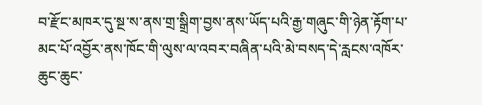བ་རྫོང་མཁར་དུ་སྔ་ས་ནས་གྲ་སྒྲིག་བྱས་ནས་ཡོད་པའི་རྒྱ་གཞུང་གི་ཉེན་རྟོག་པ་མང་པོ་འབྱོར་ནས་ཁོང་གི་ལུས་ལ་འབར་བཞིན་པའི་མེ་བསད་དེ་རླངས་འཁོར་ཆུང་ཆུང་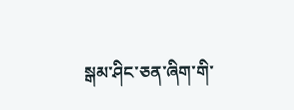སྒམ་ཤིང་ཅན་ཞིག་གི་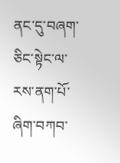ནང་དུ་བཞག་ཅིང་སྟེང་ལ་རས་ནག་པོ་ཞིག་བཀབ་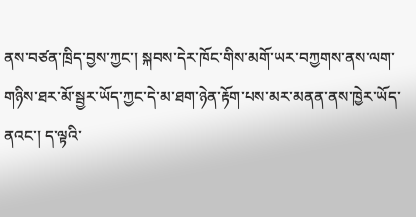ནས་བཙན་ཁྲིད་བྱས་ཀྱང་། སྐབས་དེར་ཁོང་གིས་མགོ་ཡར་བཀྱགས་ནས་ལག་གཉིས་ཐར་མོ་སྦྱར་ཡོད་ཀྱང་དེ་མ་ཐག་ཉེན་རྟོག་པས་མར་མནན་ནས་ཁྱེར་ཡོད་ནའང་། ད་ལྟའི་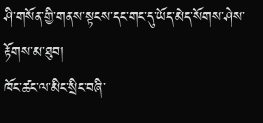ཤི་གསོན་གྱི་གནས་སྟངས་དང་གང་དུ་ཡོད་མེད་སོགས་ཤེས་རྟོགས་མ་ཐུབ།
ཁོང་ཚང་ལ་མིང་སྲིང་བཞི་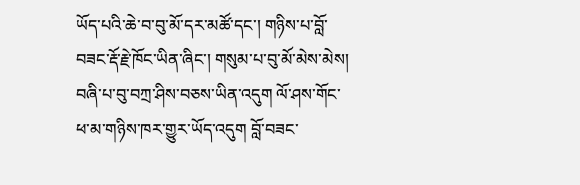ཡོད་པའི་ཆེ་བ་བུ་མོ་དར་མཚོ་དང་། གཉིས་པ་བློ་བཟང་རྡོ་རྗེ་ཁོང་ཡིན་ཞིང་། གསུམ་པ་བུ་མོ་མེས་མེས། བཞི་པ་བུ་བཀྲ་ཤིས་བཅས་ཡིན་འདུག ལོ་ཤས་གོང་ཕ་མ་གཉིས་ཁར་གྱུར་ཡོད་འདུག བློ་བཟང་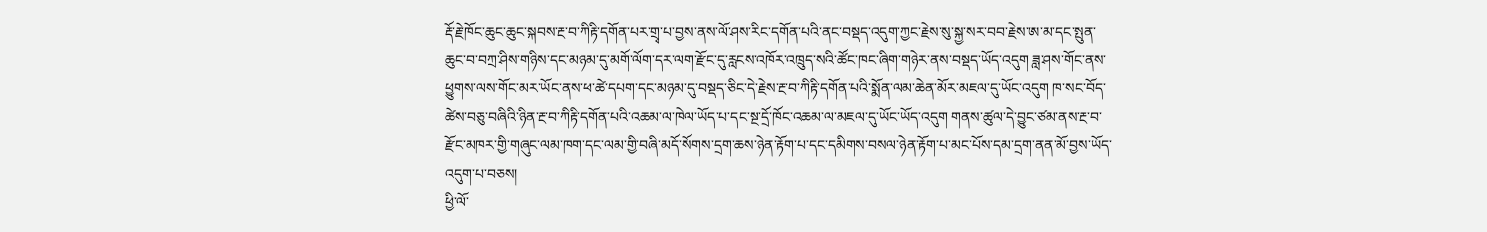རྡོ་རྗེ་ཁོང་ཆུང་ཆུང་སྐབས་རྔ་བ་ཀིརྟི་དགོན་པར་གྲྭ་པ་བྱས་ནས་ལོ་ཤས་རིང་དགོན་པའི་ནང་བསྡད་འདུག་ཀྱང་རྗེས་སུ་སྐྱ་སར་བབ་རྗེས་ཨ་མ་དང་སྤུན་ཆུང་བ་བཀྲ་ཤིས་གཉིས་དང་མཉམ་དུ་མགོ་ལོག་དར་ལག་རྫོང་དུ་རླངས་འཁོར་འཁྲུད་སའི་ཚོང་ཁང་ཞིག་གཉེར་ནས་བསྡད་ཡོད་འདུག ཟླ་ཤས་གོང་ནས་ཕྱུགས་ལས་གོང་མར་ཡོང་ནས་ཕ་ཚེ་དཔག་དང་མཉམ་དུ་བསྡད་ཅིང་དེ་རྗེས་རྔ་བ་ཀིརྟི་དགོན་པའི་སྨོན་ལམ་ཆེན་མོར་མཇལ་དུ་ཡོང་འདུག ཁ་སང་བོད་ཚེས་བཅུ་བཞིའི་ཉིན་རྔ་བ་ཀིརྟི་དགོན་པའི་འཆམ་ལ་ཁེལ་ཡོད་པ་དང་སྔ་དྲོ་ཁོང་འཆམ་ལ་མཇལ་དུ་ཡོང་ཡོད་འདུག གནས་ཚུལ་དེ་བྱུང་ཙམ་ནས་རྔ་བ་རྫོང་མཁར་གྱི་གཞུང་ལམ་ཁག་དང་ལམ་གྱི་བཞི་མདོ་སོགས་དྲག་ཆས་ཉེན་རྟོག་པ་དང་དམིགས་བསལ་ཉེན་རྟོག་པ་མང་པོས་དམ་དྲག་ནན་མོ་བྱས་ཡོད་འདུག་པ་བཅས།
ཕྱི་ལོ་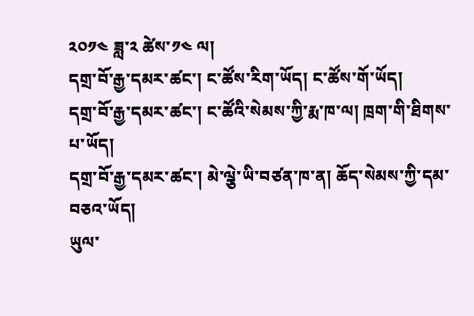༢༠༡༤ ཟླ་༢ ཚེས་༡༤ ལ།
དགྲ་བོ་རྒྱ་དམར་ཚང་། ང་ཚོས་རིག་ཡོད། ང་ཚོས་གོ་ཡོད།
དགྲ་བོ་རྒྱ་དམར་ཚང་། ང་ཚོའི་སེམས་ཀྱི་རྨ་ཁ་ལ། ཁྲག་གི་ཐིགས་པ་ཡོད།
དགྲ་བོ་རྒྱ་དམར་ཚང་། མེ་ལྕེ་ཡི་བཙན་ཁ་ན། ཆོད་སེམས་ཀྱི་དམ་བཅའ་ཡོད།
ཡུལ་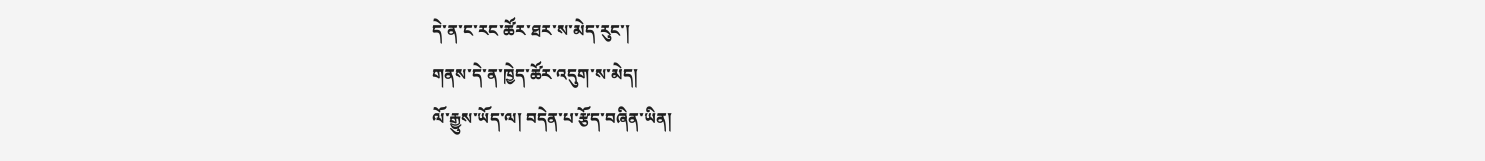དེ་ན་ང་རང་ཚོར་ཐར་ས་མེད་རུང་།
གནས་དེ་ན་ཁྱེད་ཚོར་འདུག་ས་མེད།
ལོ་རྒྱུས་ཡོད་ལ། བདེན་པ་རྩོད་བཞིན་ཡིན།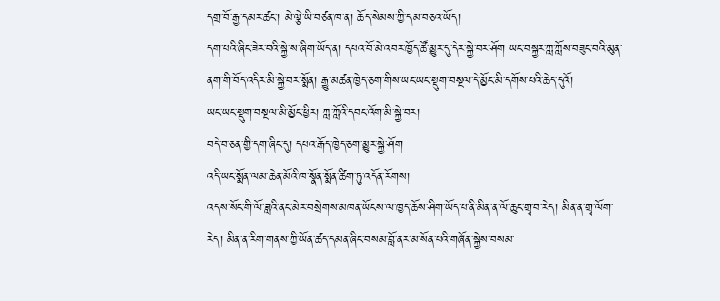དགྲ་བོ་རྒྱ་དམར་ཚང་། མེ་ལྕེ་ཡི་བཙན་ཁ་ན། ཆོད་སེམས་ཀྱི་དམ་བཅའ་ཡོད།
དག་པའི་ཞིང་ཟེར་བའི་སྐྱེ་ས་ཞིག་ཡོད་ན། དཔའ་བོ་མེ་འབར་ཁྱོད་ཚོ་མྱུར་དུ་དེར་སྐྱེ་བར་ཤོག ཡང་བསྐྱར་ཀླ་ཀློས་བཟུང་བའི་མུན་ནག་གི་བོད་འདིར་མི་སྐྱེ་བར་སྨོན། རྒྱུ་མཚན་ཁྱེད་ཅག་གིས་ཡང་ཡང་སྡུག་བསྔལ་དེ་མྱོང་མི་དགོས་པའི་ཆེད་དུའོ།
ཡང་ཡང་སྡུག་བསྔལ་མི་མྱོང་ཕྱིར། ཀླ་ཀློའི་དབང་འོག་མི་སྐྱེ་བར།
བདེ་བ་ཅན་གྱི་དག་ཞིང་དུ། དཔའ་རྒོད་ཁྱེད་ཅག་མྱུར་སྐྱེ་ཤོག
འདི་ཡང་སྨོན་ལམ་ཆེན་མོའི་ཁ་སྣོན་སྨོན་ཚིག་ཏུ་འདོན་རོགས།
འདས་སོང་གི་ལོ་ཟླའི་ནང་མེར་བསྲེགས་མཁན་ཡོངས་ལ་ཁྱད་ཆོས་ཤིག་ཡོད་པ་ནི་མིན་ན་ལོ་ཆུང་གྲྭ་བ་རེད། མིན་ན་གྲྭ་ལོག་རེད། མིན་ན་རིག་གནས་ཀྱི་ཡོན་ཚད་དམན་ཞིང་བསམ་བློ་ནར་མ་སོན་པའི་གཞོན་སྐྱེས་བསམ་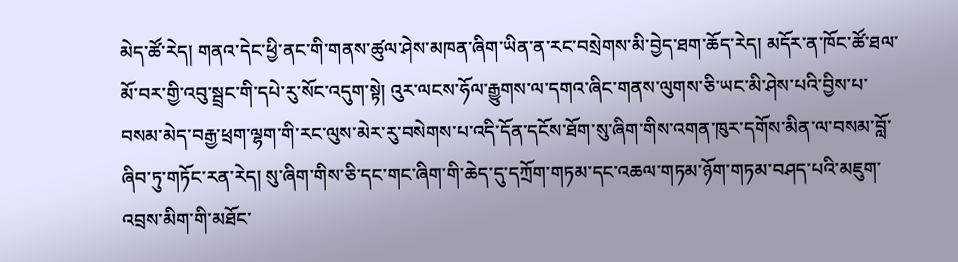མེད་ཚོ་རེད། གནའ་དེང་ཕྱི་ནང་གི་གནས་ཚུལ་ཤེས་མཁན་ཞིག་ཡིན་ན་རང་བསྲེགས་མི་བྱེད་ཐག་ཆོད་རེད། མདོར་ན་ཁོང་ཚོ་ཐལ་མོ་བར་གྱི་འབུ་སྦྲང་གི་དཔེ་རུ་སོང་འདུག་སྟེ། འུར་ལངས་ཧོལ་རྒྱུགས་ལ་དགའ་ཞིང་གནས་ལུགས་ཅི་ཡང་མི་ཤེས་པའི་བྱིས་པ་བསམ་མེད་བརྒྱ་ཕྲག་ལྷག་གི་རང་ལུས་མེར་རུ་བསེགས་པ་འདི་དོན་དངོས་ཐོག་སུ་ཞིག་གིས་འགན་ཁུར་དགོས་མིན་ལ་བསམ་བློ་ཞིབ་ཏུ་གཏོང་རན་རེད། སུ་ཞིག་གིས་ཅི་དང་གང་ཞིག་གི་ཆེད་དུ་དཀྲོག་གཏམ་དང་འཆལ་གཏམ་ཉོག་གཏམ་བཤད་པའི་མཇུག་འབྲས་མིག་གི་མཐོང་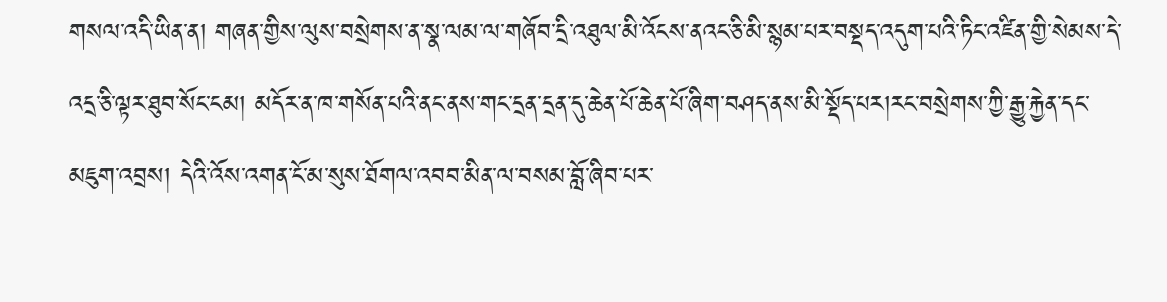གསལ་འདི་ཡིན་ན། གཞན་གྱིས་ལུས་བསྲེགས་ན་སྣ་ལམ་ལ་གཞོབ་དྲི་འཐུལ་མི་འོངས་ནའང་ཅི་མི་སྙམ་པར་བསྡད་འདུག་པའི་ཏིང་འཛིན་གྱི་སེམས་དེ་འདྲ་ཅི་ལྟར་ཐུབ་སོང་ངམ། མདོར་ན་ཁ་གསོན་པའི་ནང་ནས་གང་དྲན་དྲན་དུ་ཆེན་པོ་ཆེན་པོ་ཞིག་བཤད་ནས་མི་སྡོད་པར།རང་བསྲེགས་ཀྱི་རྒྱུ་རྐྱེན་དང་མཇུག་འབྲས། དེའི་འོས་འགན་ངོ་མ་སུས་ཐོགལ་འབབ་མིན་ལ་བསམ་བློ་ཞིབ་པར་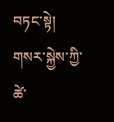བཏང་སྟེ། གསར་སྐྱེས་ཀྱི་ཚེ་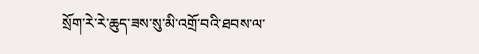སྲོག་རེ་རེ་ཆུད་ཟས་སུ་མི་འགྲོ་བའི་ཐབས་ལ་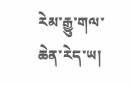རེམ་རྒྱུ་གལ་ཆེན་རེད་ཡ།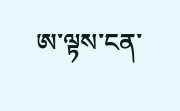ཨ་ལྟས་ངན་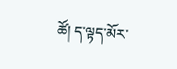ཚོ། ད་ལྟད་མོར་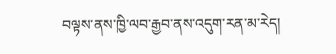བལྟས་ནས་ཁྱི་ལབ་རྒྱབ་ནས་འདུག་རན་མ་རེད།